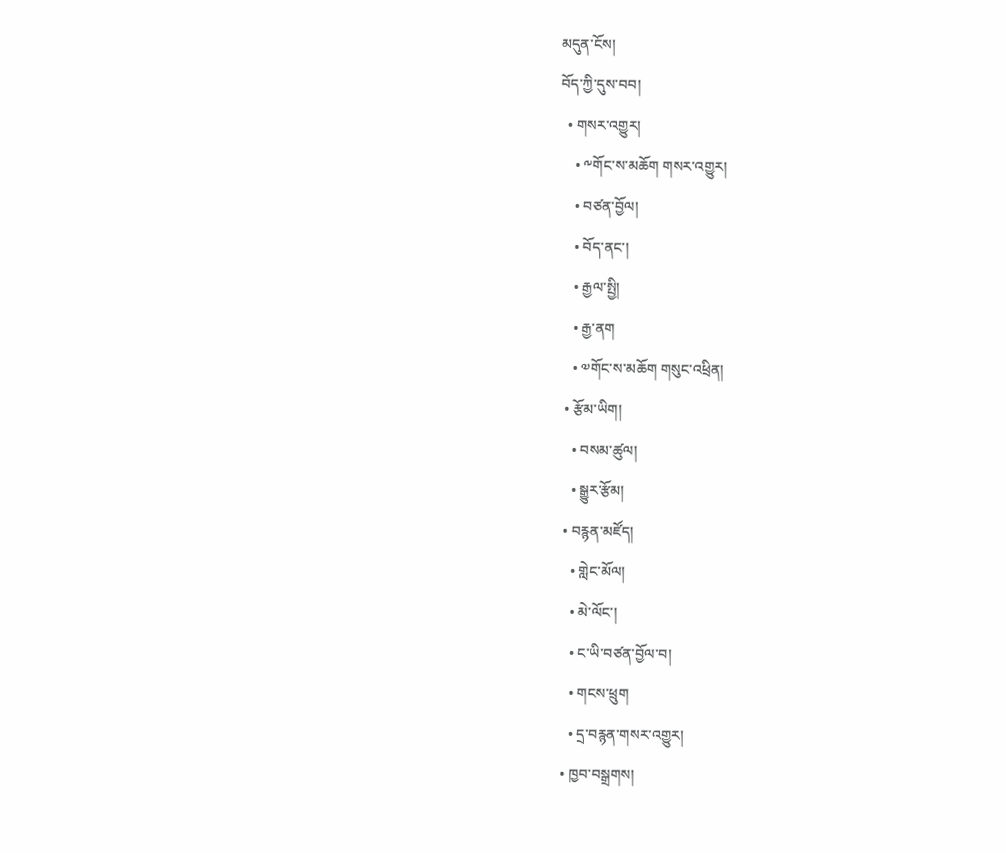མདུན་ངོས།
བོད་ཀྱི་དུས་བབ།
  • གསར་འགྱུར།
    • ༸གོང་ས་མཆོག གསར་འགྱུར།
    • བཙན་བྱོལ།
    • བོད་ནང་།
    • རྒྱལ་སྤྱི།
    • རྒྱ་ནག
    • ༧གོང་ས་མཆོག གསུང་འཕྲིན།
  • རྩོམ་ཡིག།
    • བསམ་ཚུལ།
    • སྒྱུར་རྩོམ།
  • བརྙན་མཛོད།
    • གླེང་མོལ།
    • མེ་ལོང་།
    • ང་ཡི་བཙན་བྱོལ་བ།
    • གངས་ཕྲུག
    • དྲ་བརྙན་གསར་འགྱུར།
  • ཁྱབ་བསྒྲགས།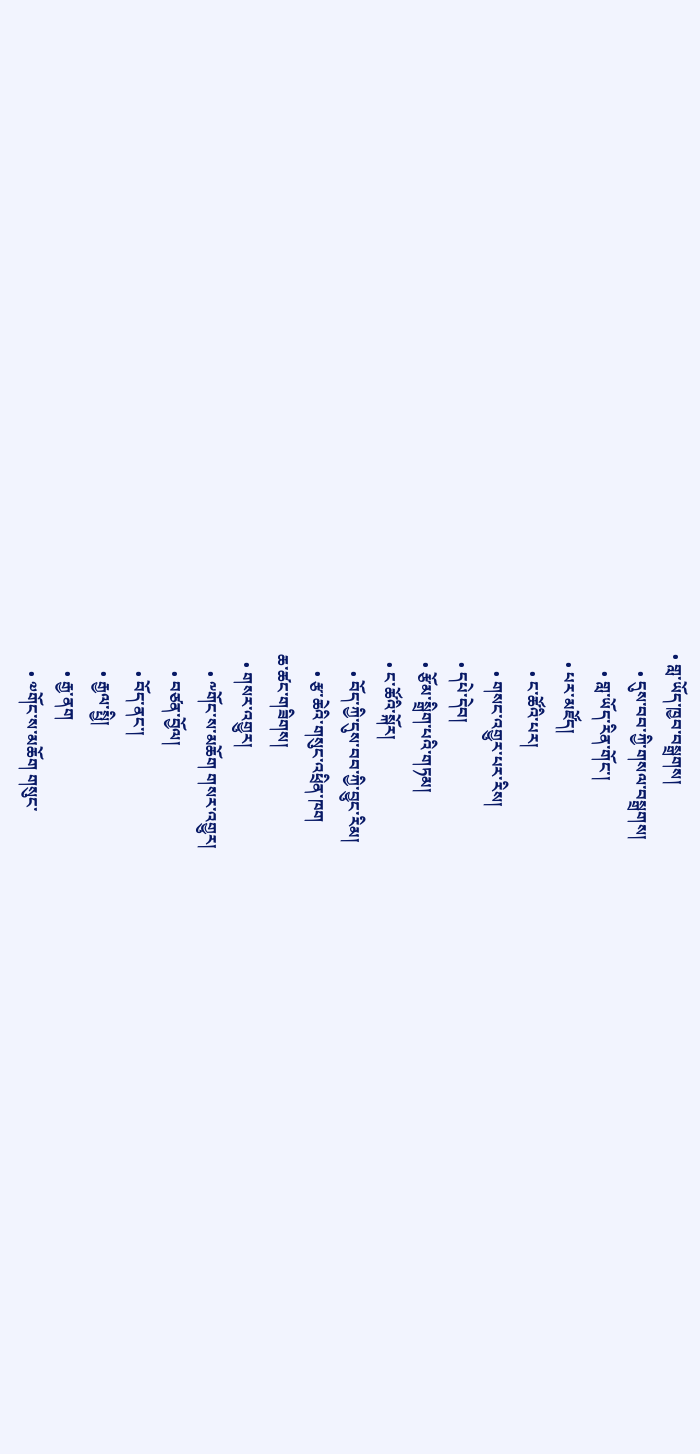• གླ་ཡོད་ཁྱབ་བསྒྲགས།
    • དུས་བབ་ཀྱི་གསལ་བསྒྲགས།
    • གླ་ཡོད་རིན་གོང་།
  • པར་མཛོད།
    • ང་ཚོའི་པར།
    • གསང་འགྱུར་པར་རིས།
  • དཔེ་དེབ།
  • རྩོམ་སྒྲིག་པའི་གཏམ།
  • ང་ཚོའི་སྐོར།
    • བོད་ཀྱི་དུས་བབ་ཀྱི་བྱུང་རིམ།
    • རྩ་ཆེའི་གསུང་འཕྲིན་ཁག
ཆ་ཚང་གཟིགས།
  • གསར་འགྱུར།
    • ༸གོང་ས་མཆོག གསར་འགྱུར།
    • བཙན་བྱོལ།
    • བོད་ནང་།
    • རྒྱལ་སྤྱི།
    • རྒྱ་ནག
    • ༧གོང་ས་མཆོག གསུང་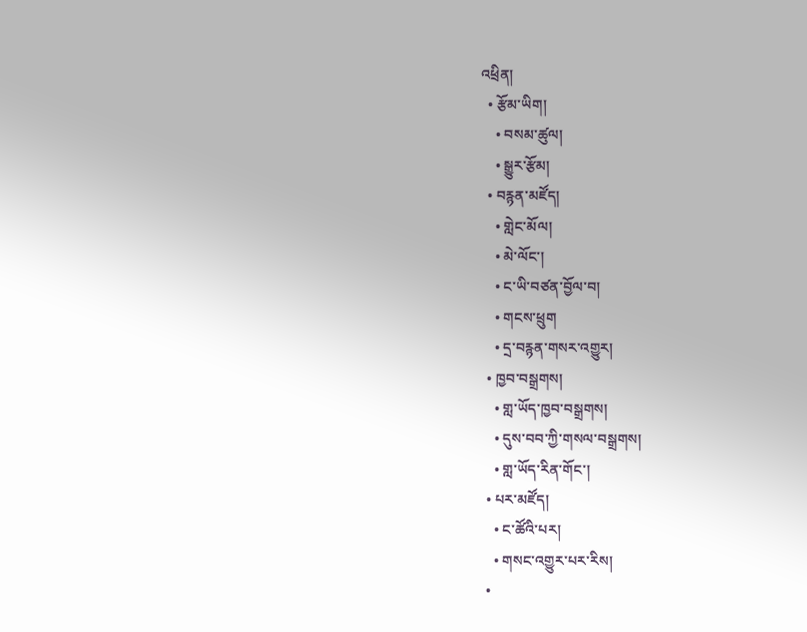འཕྲིན།
  • རྩོམ་ཡིག།
    • བསམ་ཚུལ།
    • སྒྱུར་རྩོམ།
  • བརྙན་མཛོད།
    • གླེང་མོལ།
    • མེ་ལོང་།
    • ང་ཡི་བཙན་བྱོལ་བ།
    • གངས་ཕྲུག
    • དྲ་བརྙན་གསར་འགྱུར།
  • ཁྱབ་བསྒྲགས།
    • གླ་ཡོད་ཁྱབ་བསྒྲགས།
    • དུས་བབ་ཀྱི་གསལ་བསྒྲགས།
    • གླ་ཡོད་རིན་གོང་།
  • པར་མཛོད།
    • ང་ཚོའི་པར།
    • གསང་འགྱུར་པར་རིས།
  •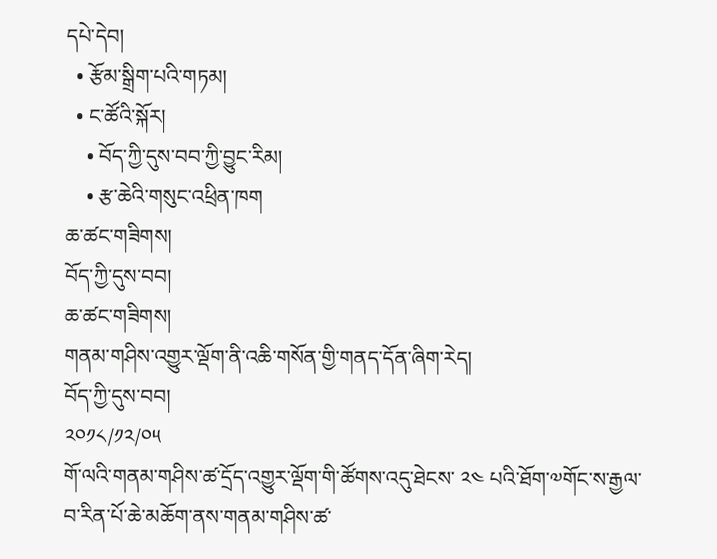དཔེ་དེབ།
  • རྩོམ་སྒྲིག་པའི་གཏམ།
  • ང་ཚོའི་སྐོར།
    • བོད་ཀྱི་དུས་བབ་ཀྱི་བྱུང་རིམ།
    • རྩ་ཆེའི་གསུང་འཕྲིན་ཁག
ཆ་ཚང་གཟིགས།
བོད་ཀྱི་དུས་བབ།
ཆ་ཚང་གཟིགས།
གནམ་གཤིས་འགྱུར་ལྡོག་ནི་འཆི་གསོན་གྱི་གནད་དོན་ཞིག་རེད།
བོད་ཀྱི་དུས་བབ།
༢༠༡༨/༡༢/༠༥
གོ་ལའི་གནམ་གཤིས་ཚ་དྲོད་འགྱུར་ལྡོག་གི་ཚོགས་འདུ་ཐེངས་ ༢༤ པའི་ཐོག་༧གོང་ས་རྒྱལ་བ་རིན་པོ་ཆེ་མཆོག་ནས་གནམ་གཤིས་ཚ་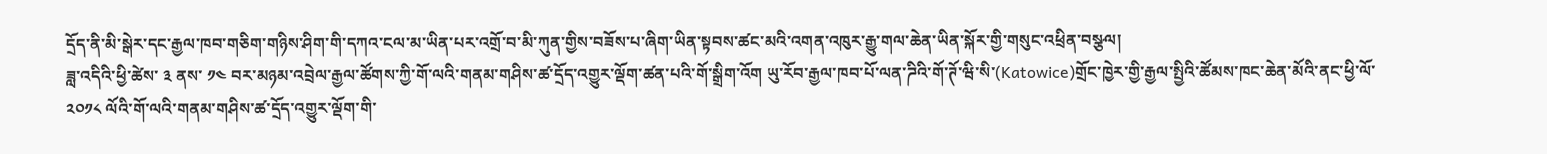དྲོད་ནི་མི་སྒེར་དང་རྒྱལ་ཁབ་གཅིག་གཉིས་ཤིག་གི་དཀའ་ངལ་མ་ཡིན་པར་འགྲོ་བ་མི་ཀུན་གྱིས་བཟོས་པ་ཞིག་ཡིན་སྟབས་ཚང་མའི་འགན་འཁུར་རྒྱུ་གལ་ཆེན་ཡིན་སྐོར་གྱི་གསུང་འཕྲིན་བསྩལ།
ཟླ་འདིའི་ཕྱི་ཚེས་ ༣ ནས་ ༡༤ བར་མཉམ་འབྲེལ་རྒྱལ་ཚོགས་ཀྱི་གོ་ལའི་གནམ་གཤིས་ཚ་དྲོད་འགྱུར་ལྡོག་ཚན་པའི་གོ་སྒྲིག་འོག ཡུ་རོབ་རྒྱལ་ཁབ་པོ་ལན་ཌིའི་གོ་ཊོ་ཝི་སི་(Katowice)གྲོང་ཁྱེར་གྱི་རྒྱལ་སྤྱིའི་ཚོམས་ཁང་ཆེན་མོའི་ནང་ཕྱི་ལོ་ ༢༠༡༨ ལོའི་གོ་ལའི་གནམ་གཤིས་ཚ་དྲོད་འགྱུར་ལྡོག་གི་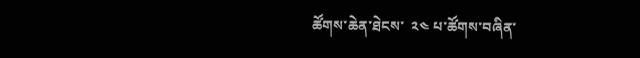ཚོགས་ཆེན་ཐེངས་  ༢༤ པ་ཚོགས་བཞིན་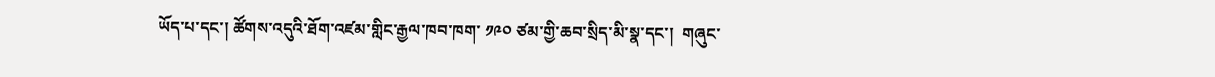ཡོད་པ་དང་། ཚོགས་འདུའི་ཐོག་འཛམ་གླིང་རྒྱལ་ཁབ་ཁག་ ༡༩༠ ཙམ་གྱི་ཆབ་སྲིད་མི་སྣ་དང་།  གཞུང་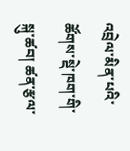འབྲེལ་མིན་པའི་ཚོགས་སྡེ་ཁག་གི་སྐུ་ཚབ། ཚན་རྩལ་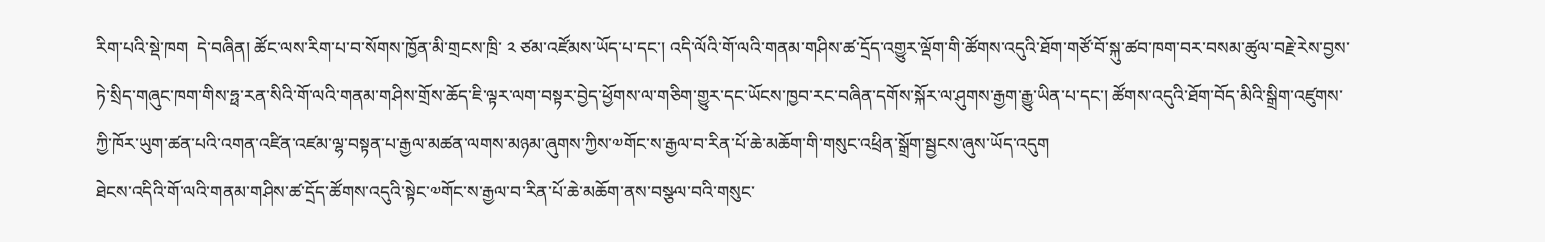རིག་པའི་སྡེ་ཁག  དེ་བཞིན། ཚོང་ལས་རིག་པ་བ་སོགས་ཁྱོན་མི་གྲངས་ཁྲི་ ༢ ཙམ་འཛོམས་ཡོད་པ་དང་། འདི་ལོའི་གོ་ལའི་གནམ་གཤིས་ཚ་དྲོད་འགྱུར་ལྡོག་གི་ཚོགས་འདུའི་ཐོག་གཙོ་བོ་སྐུ་ཚབ་ཁག་བར་བསམ་ཚུལ་བརྗེ་རེས་བྱས་ཏེ་སྲིད་གཞུང་ཁག་གིས་ཧྥ་རན་སིའི་གོ་ལའི་གནམ་གཤིས་གྲོས་ཆོད་ཇི་ལྟར་ལག་བསྟར་བྱེད་ཕྱོགས་ལ་གཅིག་གྱུར་དང་ཡོངས་ཁྱབ་རང་བཞིན་དགོས་སྐོར་ལ་ཤུགས་རྒྱག་རྒྱུ་ཡིན་པ་དང་། ཚོགས་འདུའི་ཐོག་བོད་མིའི་སྒྲིག་འཛུགས་ཀྱི་ཁོར་ཡུག་ཚན་པའི་འགན་འཛིན་འཛམ་ལྷ་བསྟན་པ་རྒྱལ་མཚན་ལགས་མཉམ་ཞུགས་ཀྱིས་༧གོང་ས་རྒྱལ་བ་རིན་པོ་ཆེ་མཆོག་གི་གསུང་འཕྲིན་སྒྲོག་སྦྱངས་ཞུས་ཡོད་འདུག
ཐེངས་འདིའི་གོ་ལའི་གནམ་གཤིས་ཚ་དྲོད་ཚོགས་འདུའི་སྟེང་༧གོང་ས་རྒྱལ་བ་རིན་པོ་ཆེ་མཆོག་ནས་བསྩལ་བའི་གསུང་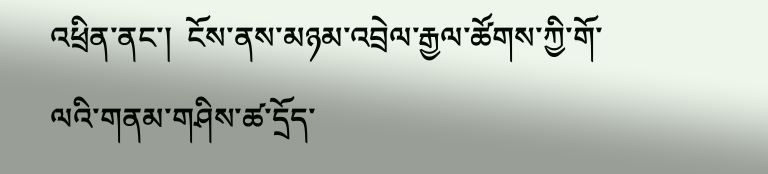འཕྲིན་ནང་།  ངོས་ནས་མཉམ་འབྲེལ་རྒྱལ་ཚོགས་ཀྱི་གོ་ལའི་གནམ་གཤིས་ཚ་དྲོད་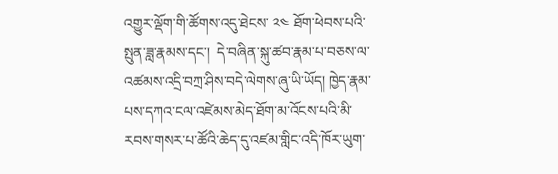འགྱུར་ལྡོག་གི་ཚོགས་འདུ་ཐེངས་ ༢༤ ཐོག་ཕེབས་པའི་སྤུན་ཟླ་རྣམས་དང་།  དེ་བཞིན་སྐུ་ཚབ་རྣམ་པ་བཅས་ལ་འཚམས་འདྲི་བཀྲ་ཤིས་བདེ་ལེགས་ཞུ་ཡི་ཡོད། ཁྱེད་རྣམ་པས་དཀའ་ངལ་འཛེམས་མེད་ཐོག་མ་འོངས་པའི་མི་རབས་གསར་པ་ཚོའི་ཆེད་དུ་འཛམ་གླིང་འདི་ཁོར་ཡུག་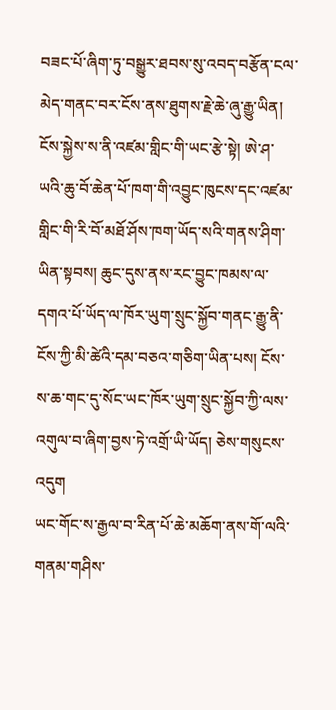བཟང་པོ་ཞིག་ཏུ་བསྒྱུར་ཐབས་སུ་འབད་བརྩོན་ངལ་མེད་གནང་བར་ངོས་ནས་ཐུགས་རྗེ་ཆེ་ཞུ་རྒྱུ་ཡིན། ངོས་སྐྱེས་ས་ནི་འཛམ་གླིང་གི་ཡང་རྩེ་སྟེ། ཨེ་ཤ་ཡའི་ཆུ་བོ་ཆེན་པོ་ཁག་གི་འབྱུང་ཁུངས་དང་འཛམ་གླིང་གི་རི་བོ་མཐོ་ཤོས་ཁག་ཡོད་སའི་གནས་ཤིག་ཡིན་སྟབས། ཆུང་དུས་ནས་རང་བྱུང་ཁམས་ལ་དགའ་པོ་ཡོད་ལ་ཁོར་ཡུག་སྲུང་སྐྱོབ་གནང་རྒྱུ་ནི་ངོས་ཀྱི་མི་ཚེའི་དམ་བཅའ་གཅིག་ཡིན་པས། ངོས་ས་ཆ་གང་དུ་སོང་ཡང་ཁོར་ཡུག་སྲུང་སྐྱོབ་ཀྱི་ལས་འགུལ་བ་ཞིག་བྱས་ཏེ་འགྲོ་ཡི་ཡོད། ཅེས་གསུངས་འདུག
ཡང་གོང་ས་རྒྱལ་བ་རིན་པོ་ཆེ་མཆོག་ནས་གོ་ལའི་གནམ་གཤིས་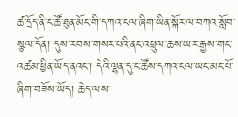ཚ་དྲོད་ནི་ང་ཚོ་ཐུན་མོང་གི་དཀའ་ངལ་ཞིག་ཡིན་སྐོར་ལ་བཀའ་སློབ་སྩལ་དོན། དུས་རབས་གསར་པའི་ནང་འཕྲུལ་ཆས་ཡར་རྒྱས་གང་འཚམ་ཕྱིན་ཡོད་ནའང་། དེའི་ལྷན་དུ་ང་ཚོས་དཀའ་ངལ་ཡང་མང་པོ་ཞིག་བཟོས་ཡོད། ཆེད་ལས་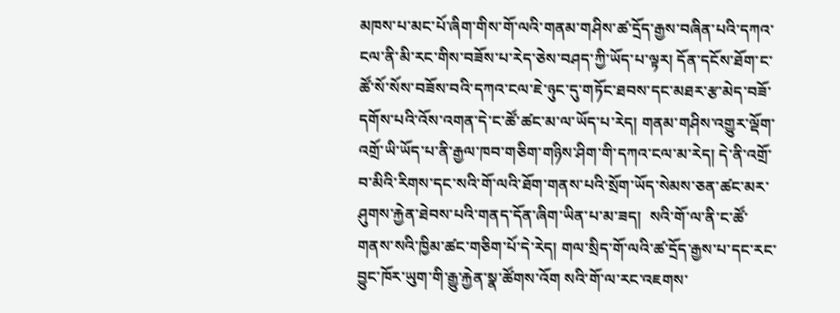མཁས་པ་མང་པོ་ཞིག་གིས་གོ་ལའི་གནམ་གཤིས་ཚ་དྲོད་རྒྱས་བཞིན་པའི་དཀའ་ངལ་ནི་མི་རང་གིས་བཟོས་པ་རེད་ཅེས་བཤད་ཀྱི་ཡོད་པ་ལྟར། དོན་དངོས་ཐོག་ང་ཚོ་སོ་སོས་བཟོས་བའི་དཀའ་ངལ་ཇེ་ཉུང་དུ་གཏོང་ཐབས་དང་མཐར་རྩ་མེད་བཟོ་དགོས་པའི་འོས་འགན་དེ་ང་ཚོ་ཚང་མ་ལ་ཡོད་པ་རེད། གནམ་གཤིས་འགྱུར་ལྡོག་འགྲོ་ཡི་ཡོད་པ་ནི་རྒྱལ་ཁབ་གཅིག་གཉིས་ཤིག་གི་དཀའ་ངལ་མ་རེད། དེ་ནི་འགྲོ་བ་མིའི་རིགས་དང་སའི་གོ་ལའི་ཐོག་གནས་པའི་སྲོག་ཡོད་སེམས་ཅན་ཚང་མར་ཤུགས་རྐྱེན་ཐེབས་པའི་གནད་དོན་ཞིག་ཡིན་པ་མ་ཟད།  སའི་གོ་ལ་ནི་ང་ཚོ་གནས་སའི་ཁྱིམ་ཚང་གཅིག་པོ་དེ་རེད། གལ་སྲིད་གོ་ལའི་ཚ་དྲོད་རྒྱས་པ་དང་རང་བྱུང་ཁོར་ཡུག་གི་རྒྱུ་རྐྱེན་སྣ་ཚོགས་འོག སའི་གོ་ལ་རང་འཇགས་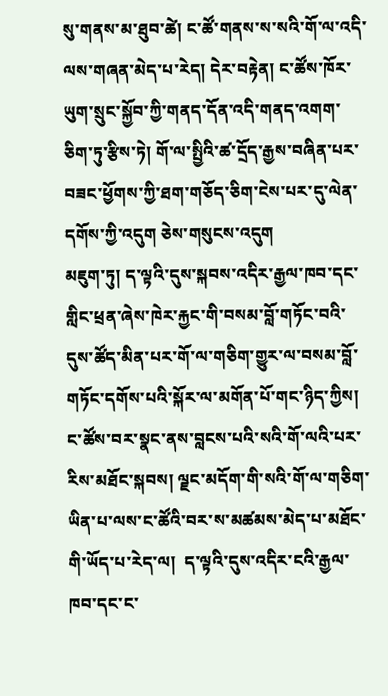སུ་གནས་མ་ཐུབ་ཚེ། ང་ཚོ་གནས་ས་སའི་གོ་ལ་འདི་ལས་གཞན་མེད་པ་རེད། དེར་བརྟེན། ང་ཚོས་ཁོར་ཡུག་སྲུང་སྐྱོབ་ཀྱི་གནད་དོན་འདི་གནད་འགག་ཅིག་ཏུ་རྩིས་ཏེ། གོ་ལ་སྤྱིའི་ཚ་དྲོད་རྒྱས་བཞིན་པར་བཟང་ཕྱོགས་ཀྱི་ཐག་གཅོད་ཅིག་ངེས་པར་དུ་ལེན་དགོས་ཀྱི་འདུག ཅེས་གསུངས་འདུག
མཇུག་ཏུ། ད་ལྟའི་དུས་སྐབས་འདིར་རྒྱལ་ཁབ་དང་གླིང་ཕྲན་ཞེས་ཁེར་རྐྱང་གི་བསམ་བློ་གཏོང་བའི་དུས་ཚོད་མིན་པར་གོ་ལ་གཅིག་གྱུར་ལ་བསམ་བློ་གཏོང་དགོས་པའི་སྐོར་ལ་མགོན་པོ་གང་ཉིད་ཀྱིས། ང་ཚོས་བར་སྣང་ནས་བླངས་པའི་སའི་གོ་ལའི་པར་རིས་མཐོང་སྐབས། ལྗང་མདོག་གི་སའི་གོ་ལ་གཅིག་ཡིན་པ་ལས་ང་ཚོའི་བར་ས་མཚམས་མེད་པ་མཐོང་གི་ཡོད་པ་རེད་ལ།  ད་ལྟའི་དུས་འདིར་ངའི་རྒྱལ་ཁབ་དང་ང་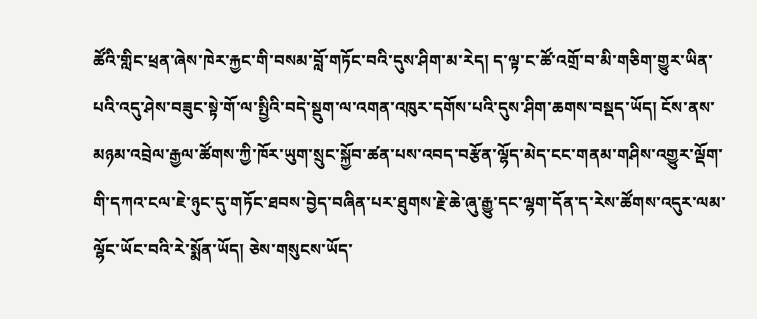ཚོའི་གླིང་ཕྲན་ཞེས་ཁེར་རྐྱང་གི་བསམ་བློ་གཏོང་བའི་དུས་ཤིག་མ་རེད། ད་ལྟ་ང་ཚོ་འགྲོ་བ་མི་གཅིག་གྱུར་ཡིན་པའི་འདུ་ཤེས་བཟུང་སྟེ་གོ་ལ་སྤྱིའི་བདེ་སྡུག་ལ་འགན་འཁུར་དགོས་པའི་དུས་ཤིག་ཆགས་བསྡད་ཡོད། ངོས་ནས་མཉམ་འབྲེལ་རྒྱལ་ཚོགས་ཀྱི་ཁོར་ཡུག་སྲུང་སྐྱོབ་ཚན་པས་འབད་བརྩོན་ལྷོད་མེད་ངང་གནམ་གཤིས་འགྱུར་ལྡོག་གི་དཀའ་ངལ་ཇེ་ཉུང་དུ་གཏོང་ཐབས་བྱེད་བཞིན་པར་ཐུགས་རྗེ་ཆེ་ཞུ་རྒྱུ་དང་ལྷག་དོན་ད་རེས་ཚོགས་འདུར་ལམ་ལྷོང་ཡོང་བའི་རེ་སྨོན་ཡོད། ཅེས་གསུངས་ཡོད་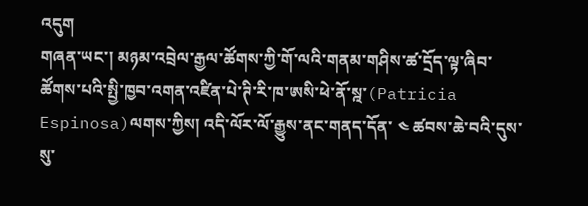འདུག
གཞན་ཡང་། མཉམ་འབྲེལ་རྒྱལ་ཚོགས་ཀྱི་གོ་ལའི་གནམ་གཤིས་ཚ་དྲོད་ལྟ་ཞིབ་ཚོགས་པའི་སྤྱི་ཁྱབ་འགན་འཛིན་པེ་ཊི་རི་ཁ་ཨསི་ཕེ་ནོ་སྰ་(Patricia Espinosa)ལགས་ཀྱིས། འདི་ལོར་ལོ་རྒྱུས་ནང་གནད་དོན་ ༤ ཚབས་ཆེ་བའི་དུས་སུ་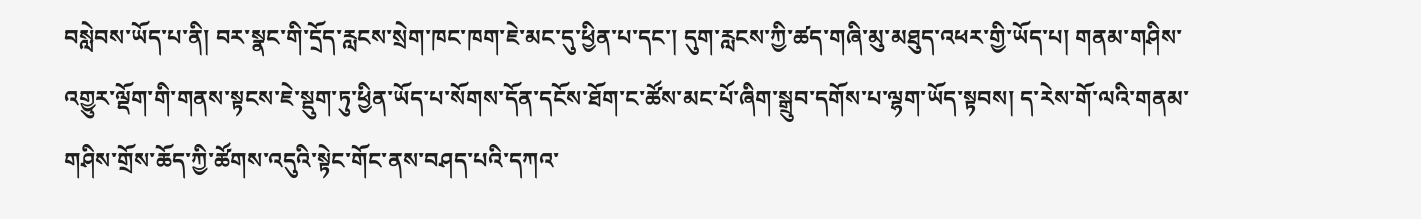བསླེབས་ཡོད་པ་ནི། བར་སྣང་གི་དྲོད་རླངས་སྲེག་ཁང་ཁག་ཇེ་མང་དུ་ཕྱིན་པ་དང་། དུག་རླངས་ཀྱི་ཚད་གཞི་མུ་མཐུད་འཕར་གྱི་ཡོད་པ། གནམ་གཤིས་འགྱུར་ལྡོག་གི་གནས་སྟངས་ཇེ་སྡུག་ཏུ་ཕྱིན་ཡོད་པ་སོགས་དོན་དངོས་ཐོག་ང་ཚོས་མང་པོ་ཞིག་སྒྲུབ་དགོས་པ་ལྷག་ཡོད་སྟབས། ད་རེས་གོ་ལའི་གནམ་གཤིས་གྲོས་ཆོད་ཀྱི་ཚོགས་འདུའི་སྟེང་གོང་ནས་བཤད་པའི་དཀའ་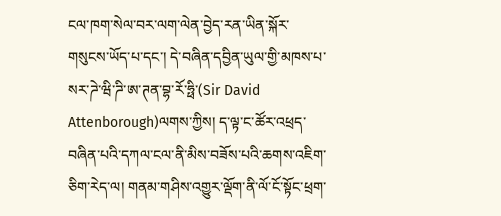ངལ་ཁག་སེལ་བར་ལག་ལེན་བྱེད་རན་ཡིན་སྐོར་གསུངས་ཡོད་པ་དང་། དེ་བཞིན་དབྱིན་ཡུལ་གྱི་མཁས་པ་སར་ཌེ་ཝི་ཌི་ཨ་ཊན་བྷ་རོ་ཧྥི་(Sir David Attenborough)ལགས་ཀྱིས། ད་ལྟ་ང་ཚོར་འཕྲད་བཞིན་པའི་དཀལ་ངལ་ནི་མིས་བཟོས་པའི་ཆགས་འཇིག་ཅིག་རེད་ལ། གནམ་གཤིས་འགྱུར་ལྡོག་ནི་ལོ་ངོ་སྟོང་ཕྲག་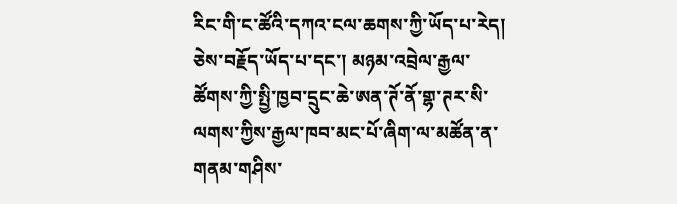རིང་གི་ང་ཚོའི་དཀའ་ངལ་ཆགས་ཀྱི་ཡོད་པ་རེད། ཅེས་བརྗོད་ཡོད་པ་དང་། མཉམ་འབྲེལ་རྒྱལ་ཚོགས་ཀྱི་སྤྱི་ཁྱབ་དྲུང་ཆེ་ཨན་ཊོ་ནོ་གྷ་ཊར་སི་ལགས་ཀྱིས་རྒྱལ་ཁབ་མང་པོ་ཞིག་ལ་མཚོན་ན་གནམ་གཤིས་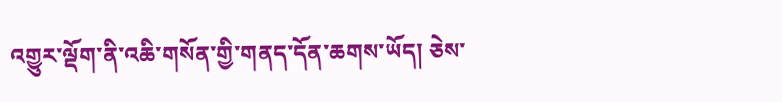འགྱུར་ལྡོག་ནི་འཆི་གསོན་གྱི་གནད་དོན་ཆགས་ཡོད། ཅེས་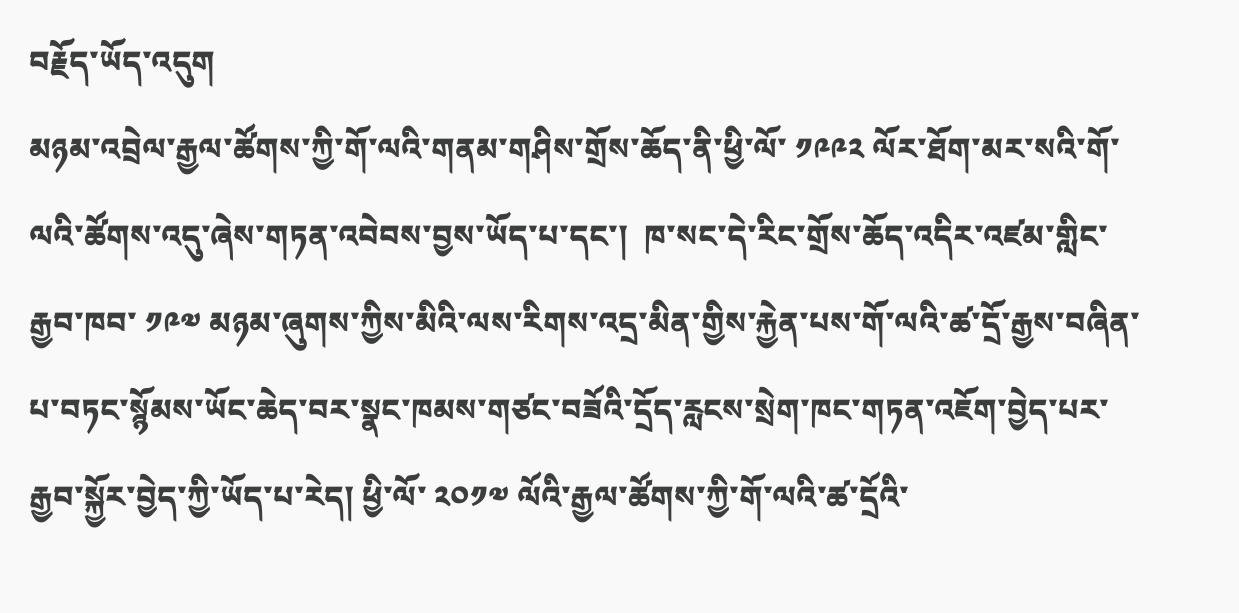བརྗོད་ཡོད་འདུག
མཉམ་འབྲེལ་རྒྱལ་ཚོགས་ཀྱི་གོ་ལའི་གནམ་གཤིས་གྲོས་ཆོད་ནི་ཕྱི་ལོ་ ༡༩༩༢ ལོར་ཐོག་མར་སའི་གོ་ལའི་ཚོགས་འདུ་ཞེས་གཏན་འབེབས་བྱས་ཡོད་པ་དང་།  ཁ་སང་དེ་རིང་གྲོས་ཆོད་འདིར་འཛམ་གླིང་རྒྱབ་ཁབ་ ༡༩༧ མཉམ་ཞུགས་ཀྱིས་མིའི་ལས་རིགས་འདྲ་མིན་གྱིས་རྐྱེན་པས་གོ་ལའི་ཚ་དྲོ་རྒྱས་བཞིན་པ་བཏང་སྙོམས་ཡོང་ཆེད་བར་སྣང་ཁམས་གཙང་བཟོའི་དྲོད་རླངས་སྲེག་ཁང་གཏན་འཇོག་བྱེད་པར་རྒྱབ་སྐྱོར་བྱེད་ཀྱི་ཡོད་པ་རེད། ཕྱི་ལོ་ ༢༠༡༧ ལོའི་རྒྱལ་ཚོགས་ཀྱི་གོ་ལའི་ཚ་དྲོའི་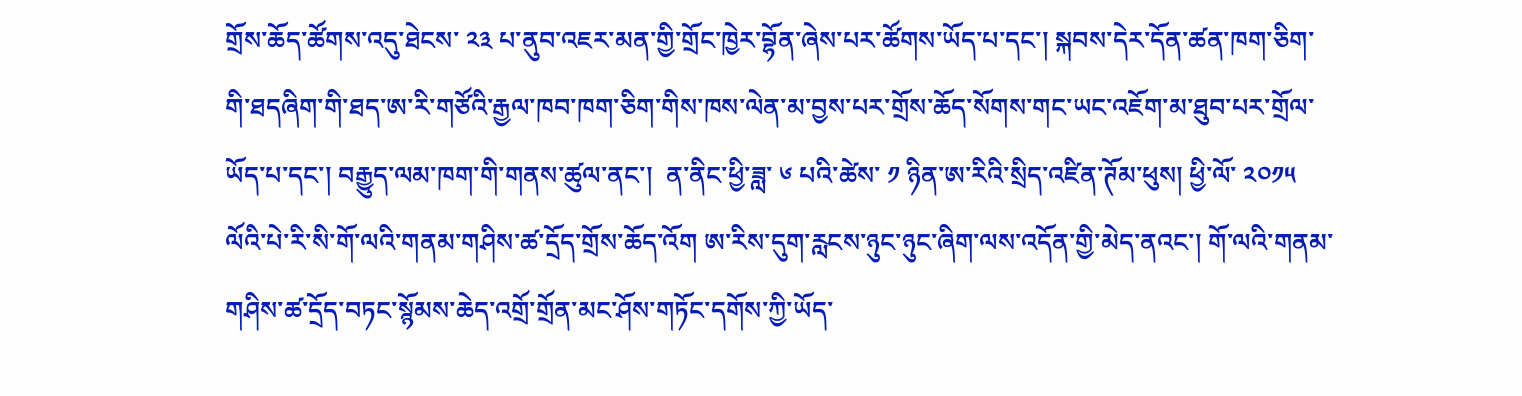གྲོས་ཆོད་ཚོགས་འདུ་ཐེངས་ ༢༣ པ་ནུབ་འཇར་མན་གྱི་གྲོང་ཁྱེར་བྷོན་ཞེས་པར་ཚོགས་ཡོད་པ་དང་། སྐབས་དེར་དོན་ཚན་ཁག་ཅིག་གི་ཐདཞིག་གི་ཐད་ཨ་རི་གཙོའི་རྒྱལ་ཁབ་ཁག་ཅིག་གིས་ཁས་ལེན་མ་བྱས་པར་གྲོས་ཆོད་སོགས་གང་ཡང་འཇོག་མ་ཐུབ་པར་གྲོལ་ཡོད་པ་དང་། བརྒྱུད་ལམ་ཁག་གི་གནས་ཚུལ་ནང་།  ན་ནིང་ཕྱི་ཟླ་ ༦ པའི་ཚེས་ ༡ ཉིན་ཨ་རིའི་སྲིད་འཛིན་ཊོམ་ཕུས། ཕྱི་ལོ་ ༢༠༡༥ ལོའི་པེ་རི་སི་གོ་ལའི་གནམ་གཤིས་ཚ་དྲོད་གྲོས་ཆོད་འོག ཨ་རིས་དུག་རླངས་ཉུང་ཉུང་ཞིག་ལས་འདོན་གྱི་མེད་ནའང་། གོ་ལའི་གནམ་གཤིས་ཚ་དྲོད་བཏང་སྙོམས་ཆེད་འགྲོ་གྲོན་མང་ཤོས་གཏོང་དགོས་ཀྱི་ཡོད་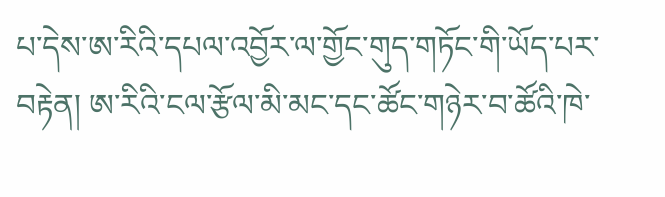པ་དེས་ཨ་རིའི་དཔལ་འབྱོར་ལ་གྱོང་གུད་གཏོང་གི་ཡོད་པར་བརྟེན། ཨ་རིའི་ངལ་རྩོལ་མི་མང་དང་ཚོང་གཉེར་བ་ཚོའི་ཁེ་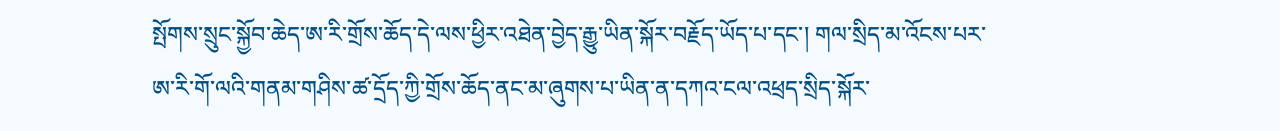སྤོགས་སྲུང་སྐྱོབ་ཆེད་ཨ་རི་གྲོས་ཆོད་དེ་ལས་ཕྱིར་འཐེན་བྱེད་རྒྱུ་ཡིན་སྐོར་བརྗོད་ཡོད་པ་དང་། གལ་སྲིད་མ་འོངས་པར་ཨ་རི་གོ་ལའི་གནམ་གཤིས་ཚ་དྲོད་ཀྱི་གྲོས་ཆོད་ནང་མ་ཞུགས་པ་ཡིན་ན་དཀའ་ངལ་འཕྲད་སྲིད་སྐོར་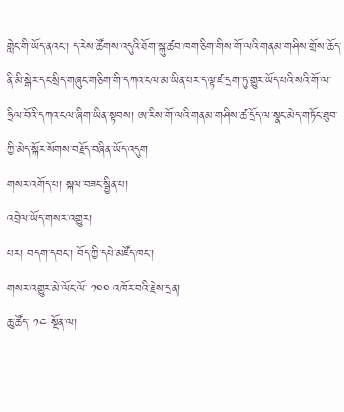གླེང་གི་ཡོད་ནའང་། ད་རེས་ཚོགས་འདུའི་ཐོག་སྐུ་ཚབ་ཁག་ཅིག་གིས་གོ་ལའི་གནམ་གཤིས་གྲོས་ཆོད་ནི་མི་སྒེར་དང་སྲིད་གཞུང་གཅིག་གི་དཀའ་ངལ་མ་ཡིན་པར་ད་ལྟ་ཛ་དྲག་ཏུ་གྱུར་ཡོད་པའི་སའི་གོ་ལ་ཧྲིལ་བོའི་དཀའ་ངལ་ཞིག་ཡིན་སྟབས། ཨ་རིས་གོ་ལའི་གནམ་གཤིས་ཚ་དྲོད་ལ་སྣང་མེད་གཏོང་ཐུབ་ཀྱི་མེད་སྐོར་སོགས་བརྗོད་བཞིན་ཡོད་འདུག
གསར་འགོད་པ། སྐལ་བཟང་སྦྱིན་པ།
འབྲེལ་ཡོད་གསར་འགྱུར།
པར། བདག་དབང་། བོད་ཀྱི་དཔེ་མཛོད་ཁང་།
གསར་འགྱུར་མེ་ལོང་ལོ་ ༡༠༠ འཁོར་བའི་རྗེས་དྲན།
ཆུ་ཚོད་ ༡༤ སྔོན་ལ།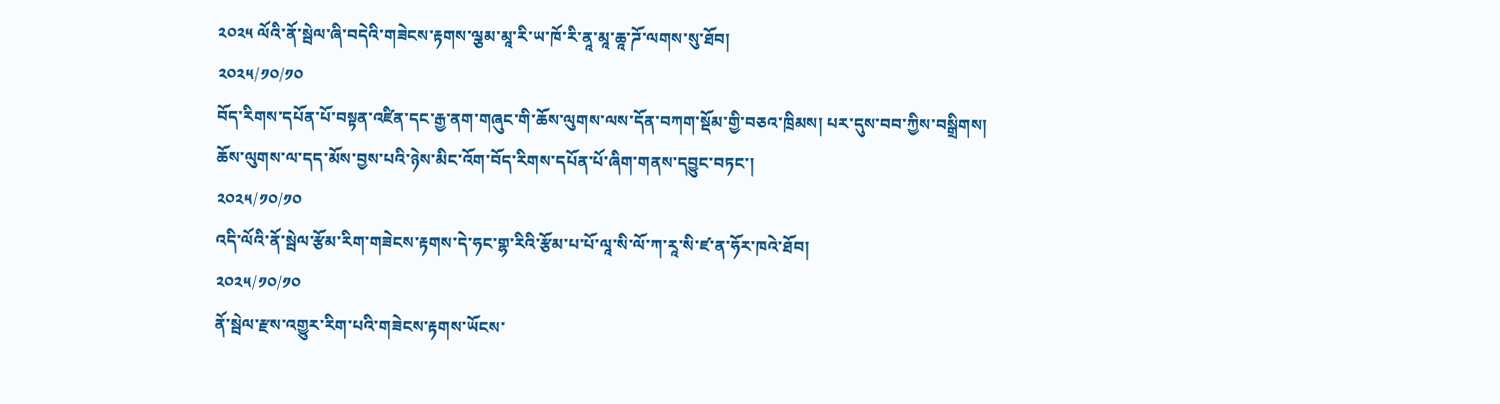༢༠༢༥ ལོའི་ནོ་སྦེལ་ཞི་བདེའི་གཟེངས་རྟགས་ལྕམ་མཱ་རི་ཡ་ཁོ་རི་ནཱ་མཱ་ཆཱ་ཌོ་ལགས་སུ་ཐོབ།
༢༠༢༥/༡༠/༡༠
བོད་རིགས་དཔོན་པོ་བསྟན་འཛིན་དང་རྒྱ་ནག་གཞུང་གི་ཆོས་ལུགས་ལས་དོན་བཀག་སྡོམ་གྱི་བཅའ་ཁྲིམས། པར་དུས་བབ་ཀྱིས་བསྒྲིགས།
ཆོས་ལུགས་ལ་དད་མོས་བྱས་པའི་ཉེས་མིང་འོག་བོད་རིགས་དཔོན་པོ་ཞིག་གནས་དབྱུང་བཏང་།
༢༠༢༥/༡༠/༡༠
འདི་ལོའི་ནོ་སྦེལ་རྩོམ་རིག་གཟེངས་རྟགས་དེ་ཧང་གྷ་རིའི་རྩོམ་པ་པོ་ལཱ་སི་ལོ་ཀ་རཱ་སི་ཛ་ན་ཧོར་ཁའེ་ཐོབ།
༢༠༢༥/༡༠/༡༠
ནོ་སྦེལ་རྫས་འགྱུར་རིག་པའི་གཟེངས་རྟགས་ཡོངས་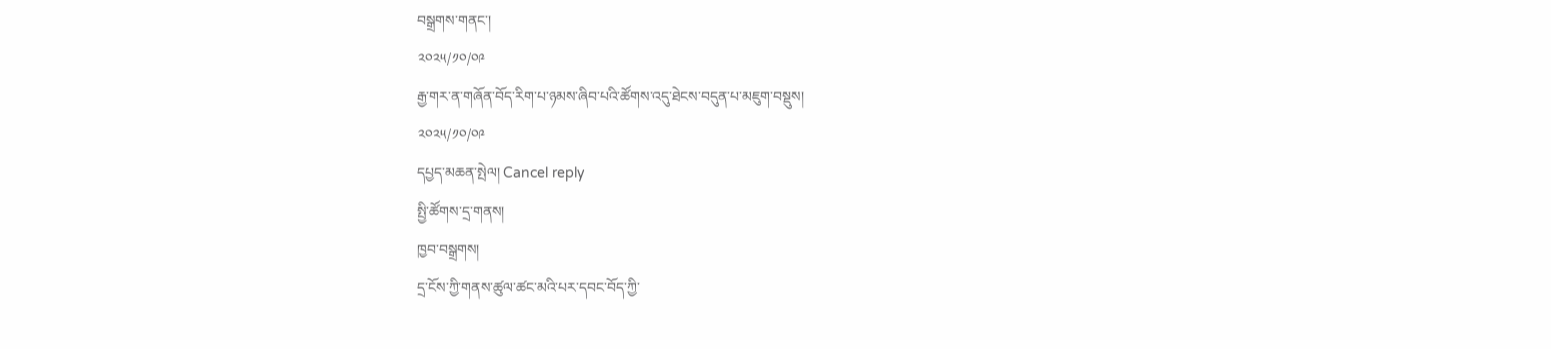བསྒྲགས་གནང་།
༢༠༢༥/༡༠/༠༩
རྒྱ་གར་ན་གཞོན་བོད་རིག་པ་ཉམས་ཞིབ་པའི་ཚོགས་འདུ་ཐེངས་བདུན་པ་མཇུག་བསྡུས།
༢༠༢༥/༡༠/༠༩
དཔྱད་མཆན་སྤེལ། Cancel reply
སྤྱི་ཚོགས་དྲ་གནས།
ཁྱབ་བསྒྲགས།
དྲ་ངོས་ཀྱི་གནས་ཚུལ་ཚང་མའི་པར་དབང་བོད་ཀྱི་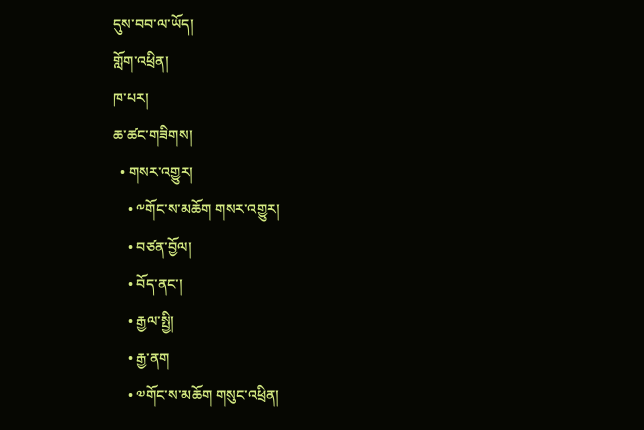དུས་བབ་ལ་ཡོད།
གློག་འཕྲིན།
ཁ་པར།
ཆ་ཚང་གཟིགས།
  • གསར་འགྱུར།
    • ༸གོང་ས་མཆོག གསར་འགྱུར།
    • བཙན་བྱོལ།
    • བོད་ནང་།
    • རྒྱལ་སྤྱི།
    • རྒྱ་ནག
    • ༧གོང་ས་མཆོག གསུང་འཕྲིན།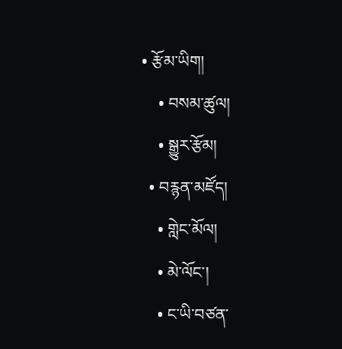• རྩོམ་ཡིག།
    • བསམ་ཚུལ།
    • སྒྱུར་རྩོམ།
  • བརྙན་མཛོད།
    • གླེང་མོལ།
    • མེ་ལོང་།
    • ང་ཡི་བཙན་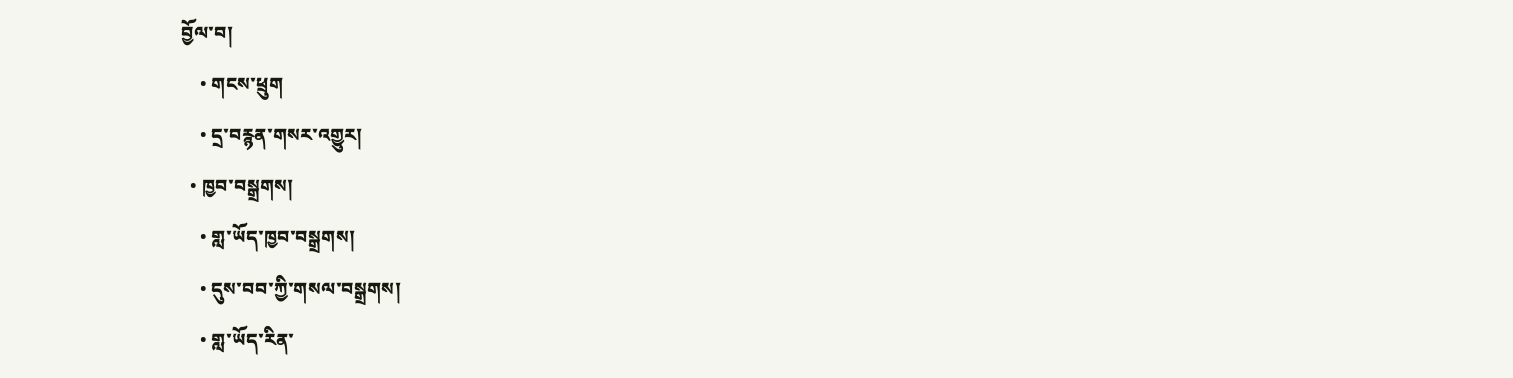བྱོལ་བ།
    • གངས་ཕྲུག
    • དྲ་བརྙན་གསར་འགྱུར།
  • ཁྱབ་བསྒྲགས།
    • གླ་ཡོད་ཁྱབ་བསྒྲགས།
    • དུས་བབ་ཀྱི་གསལ་བསྒྲགས།
    • གླ་ཡོད་རིན་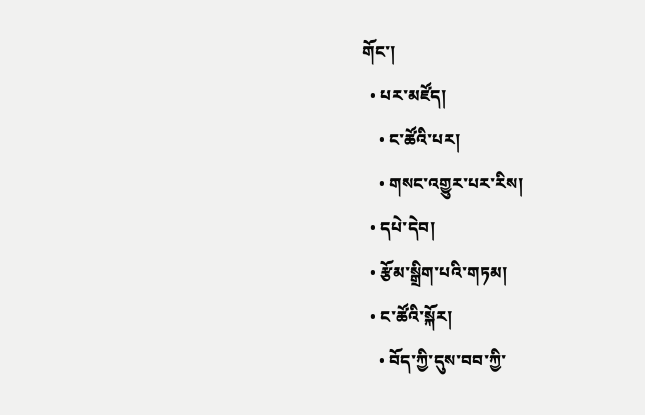གོང་།
  • པར་མཛོད།
    • ང་ཚོའི་པར།
    • གསང་འགྱུར་པར་རིས།
  • དཔེ་དེབ།
  • རྩོམ་སྒྲིག་པའི་གཏམ།
  • ང་ཚོའི་སྐོར།
    • བོད་ཀྱི་དུས་བབ་ཀྱི་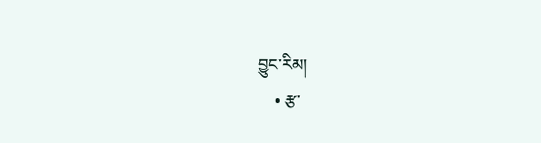བྱུང་རིམ།
    • རྩ་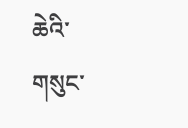ཆེའི་གསུང་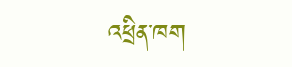འཕྲིན་ཁག